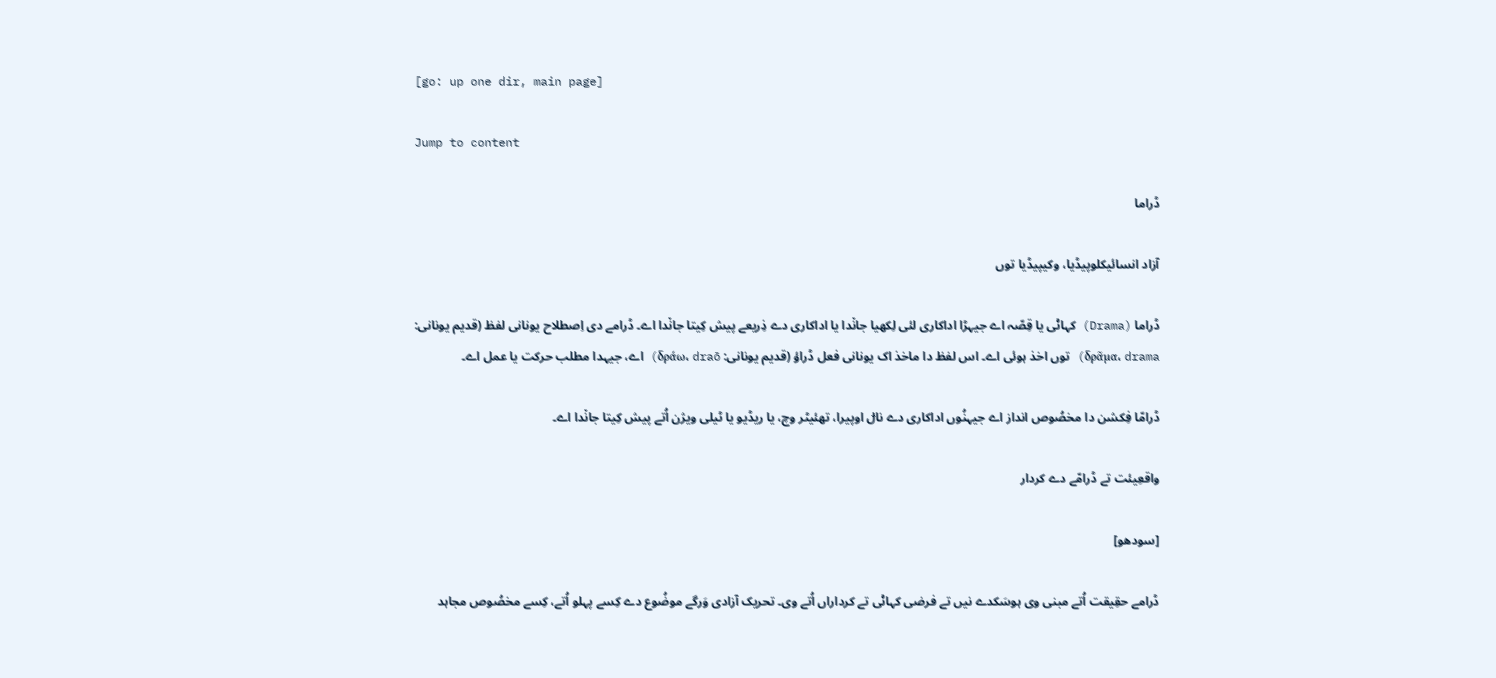[go: up one dir, main page]

Jump to content

ڈراما

آزاد انسائیکلوپیڈیا، وکیپیڈیا توں

ڈراما (Drama) کہاݨی یا قِصّہ اے جیہڑا اداکاری لئی لِکھیا جان٘دا یا اداکاری دے ذِریعے پیش کِیتا جان٘دا اے۔ ڈرامے دی اِصطلاح یونانی لفظ (قدیم یونانی: δρᾶμα، drama) توں اخذ ہوئی اے۔ اس لفظ دا ماخذ اک یونانی فعل ڈراؤ (قدیم یونانی: δράω، draō) اے، جیہدا مطلب حرکت یا عمل اے۔

ڈرامّا فِکشن دا مخصُوص انداز اے جیہنُوں اداکاری دے ناݪ اوپیرا، تھئیٹر وچ، یا ریڈیو یا ٹیلی ویژن اُتے پیش کِیتا جان٘دا اے۔

واقعِیئت تے ڈرامّے دے کردار

[سودھو]

ڈرامے حقِیقت اُتے مبنی وی ہوسَکدے نیں تے فرضی کہاݨی تے کرداراں اُتے وی۔ تحریک آزادی وَرگے موضُوع دے کِسے پہلو اُتے، کِسے مخصُوص مجاہد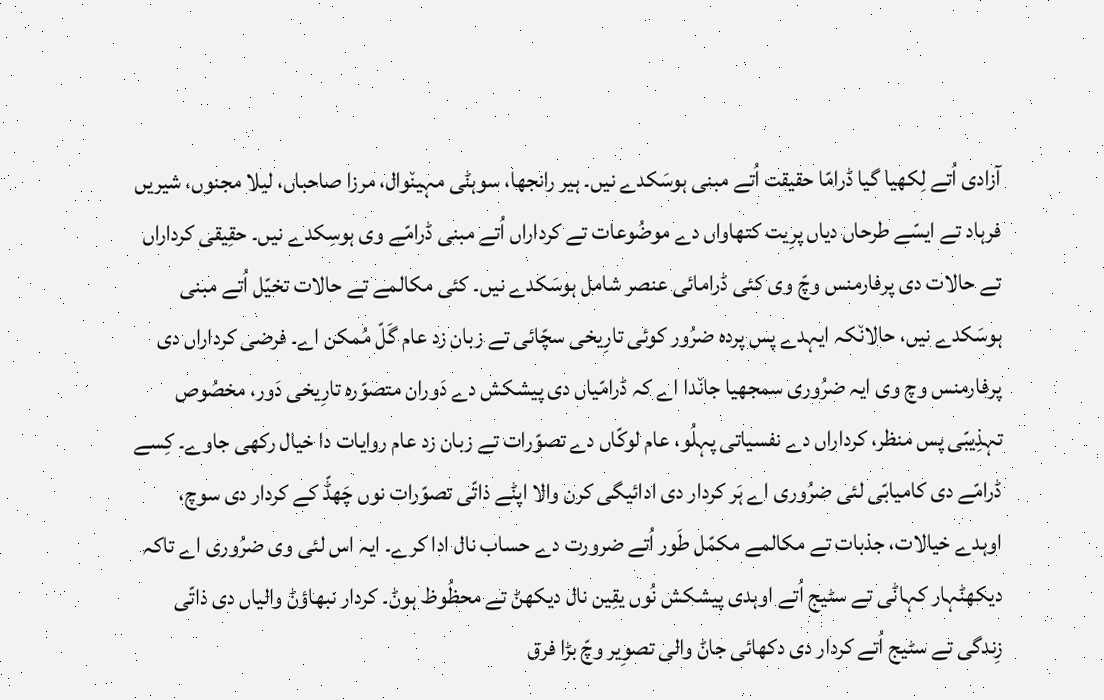آزادی اُتے لِکھیا گیا ڈرامّا حقیقت اُتے مبنی ہوسَکدے نیں۔ ہیر رانجھا، سوہݨی مہین٘واݪ، مرزا صاحباں، لیلا مجنوں، شیریں فرہاد تے ایسّے طرحاں دیاں پرِیت کتھاواں دے موضُوعات تے کرداراں اُتے مبنی ڈرامّے وی ہوسِکدے نیں۔ حقِیقی کرداراں تے حالات دی پرفارمنس وچّ وی کئی ڈرامائی عنصر شامل ہوسَکدے نیں۔ کئی مکالمے تے حالات تخیّل اُتے مبنی ہوسَکدے نیں، حالان٘کہ ایہدے پس پردہ ضرُور کوئی تارِیخی سچّائی تے زبان زد عام گَلّ مُمکن اے۔ فرضی کرداراں دی پرفارمنس وچ وی ایہ ضرُوری سمجھیا جان٘دا اے کہ ڈرامّیاں دی پیشکش دے دَوران متصوّرہ تارِیخی دَور، مخصُوص تہذِیبّی پس منظر، کرداراں دے نفسیاتی پہلُو، عام لوکّاں دے تصوّرات تے زبان زد عام روایات دا خیال رکھی جاوے۔ کِسے ڈرامّے دی کامیابّی لئی ضرُوری اے ہَر کردار دی ادائیگی کرن واݪا اپݨے ذاتّی تصوّرات نوں چَھڈّ کے کردار دی سوچ، اوہدے خیالات، جذبات تے مکالمے مکمّل طَور اُتے ضرورت دے حساب ناݪ ادا کرے۔ ایہ اس لئی وی ضرُوری اے تاکہ دیکھݨہار کہاݨی تے سٹیج اُتے اوہدی پیشکش نُوں یقِین ناݪ دیکھݨ تے محظُوظ ہوݨ۔ کردار نبھاؤݨ واݪیاں دی ذاتّی زِندگی تے سٹیج اُتے کردار دی دکھائی جاݨ واݪی تصوِیر وچّ بڑا فرق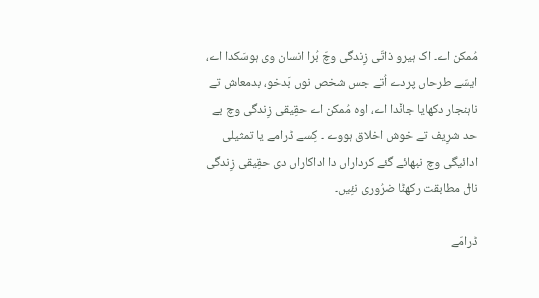مُمکن اے۔ اک ہیرو ذاتّی زِندگی وچّ بُرا انسان وی ہوسَکدا اے، ایسّے طرحاں پردے اُتے جس شخص نوں بَدخو، بدمعاش تے ناہنجار دکھایا جان٘دا اے، اوہ مُمکن اے حقِیقی زِندگی وچ بے حد شرِیف تے خوش اخلاق ہووے ۔ کِسے ڈرامے یا تمثیلی ادائیگی وچ نبھائے گئے کرداراں دا اداکاراں دی حقِیقی زِندگی ناݪ مطابقت رکھݨا ضرُوری نئِیں۔

ڈرامّے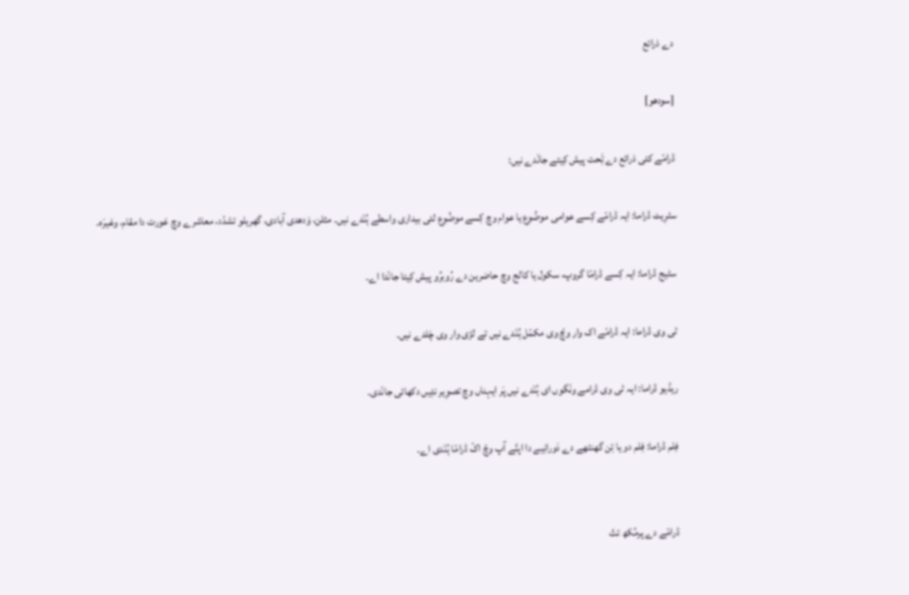دے ذرائع

[سودھو]

ڈرامّے کئی ذرائع دے تَِحت پیش کِیتے جان٘دے نیں:

سٹرِیٹ ڈراما: ایہ ڈرامّے کِسے عوامی موضُوع یا عوام وچ کِسے موضُوع لئی بیداری واسطے ہُن٘دے نیں۔ مثلن، وَدھدی آبادی، گھریلو تشدّد، معاشرے وچ عَورت دا مقام، وغیرَہ۔

سٹیج ڈراما: ایہ کِسے ڈرامّا گروپ، سکول یا کالج وچ حاضرین دے رُوبرُو پیش کِیتا جان٘دا اے۔

ٹی وی ڈراما: ایہ ڈرامّے اک وار وچّ وی مکمّل ہُن٘دے نیں تے لڑی وار وی چَلدے نیں۔

ریڈیو ڈراما: ایہ ٹی وی ڈرامے ون٘گوں ای ہُن٘دے نیں پَر ایہناں وچ تصوِیر نئِیں دکھائی جان٘دی۔

فِلم ڈراما: فِلم دو یا تِن گھنٹھے دے دَورانِیے دا اپݨے آپ وچّ اکّ ڈرامّا ہُن٘دی اے۔


ڈرامّے دے پرمُکھ تتّ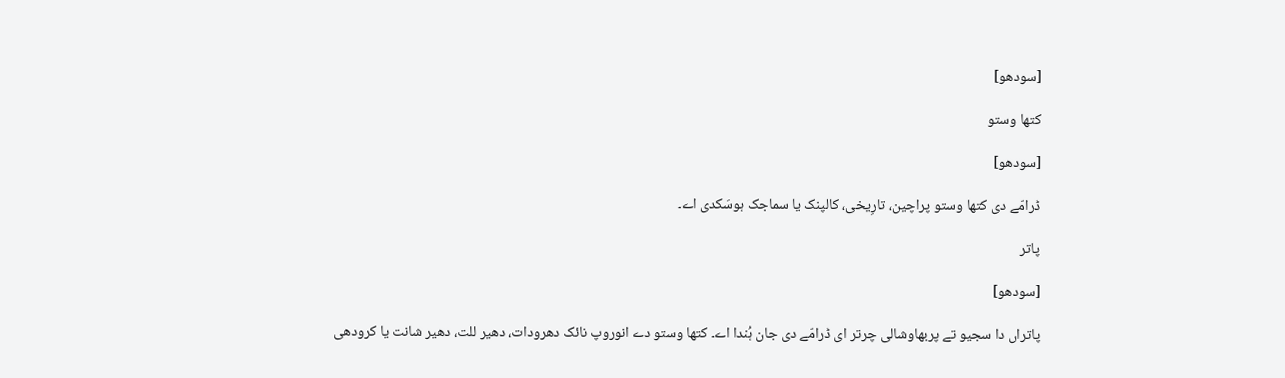[سودھو]

کتھا وستو

[سودھو]

ڈرامّے دی کتھا وستو پراچین، تارِیخی، کالپنک یا سماجک ہوسَکدی اے۔

پاتر

[سودھو]

پاتراں دا سجیو تے پربھاوشالی چرتر ای ڈرامّے دی جان ہُندا اے۔ کتھا وستو دے انوروپ نائک دھرودات، دھیر للت، دھیر شانت یا کرودھی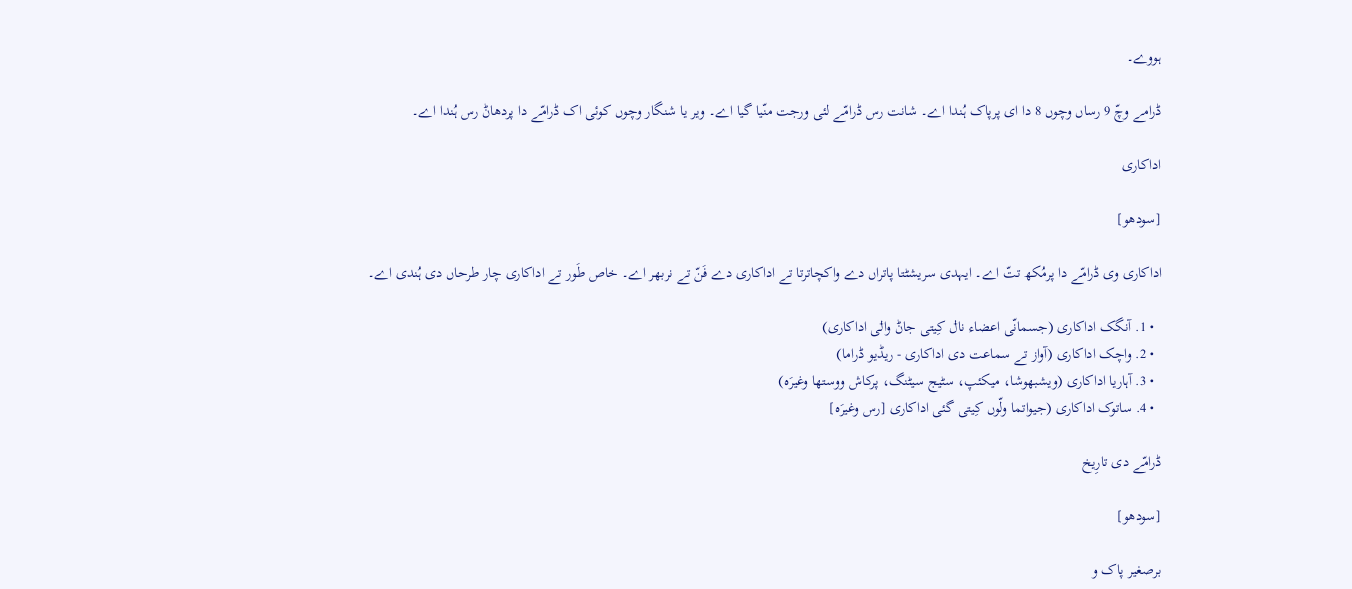ہووے۔

ڈرامے وچّ 9 رساں وچوں 8 دا ای پرپاک ہُندا اے۔ شانت رس ڈرامّے لئی ورجت منّیا گیا اے۔ ویر یا شنگار وچوں کوئی اک ڈرامّے دا پردھاݨ رس ہُندا اے۔

اداکاری

[سودھو]

اداکاری وی ڈرامّے دا پرمُکھ تتّ اے۔ ایہدی سریشٹتا پاتراں دے واکچاترتا تے اداکاری دے فَنّ تے نربھر اے۔ خاص طَور تے اداکاری چار طرحاں دی ہُندی اے۔

  • 1. آنگک اداکاری (جسمانّی اعضاء ناݪ کِیتی جاݨ واݪی اداکاری)
  • 2. واچک اداکاری (آواز تے سماعت دی اداکاری - ریڈیو ڈراما)
  • 3. آہاریا اداکاری (ویشبھوشا، میکئپ، سٹیج سیٹنگ، پرکاش ووستھا وغیرَہ)
  • 4. ساتوک اداکاری (جیواتما ولّوں کِیتی گئی اداکاری [رس وغیرَہ]

ڈرامّے دی تارِیخ

[سودھو]

برصغیر پاک و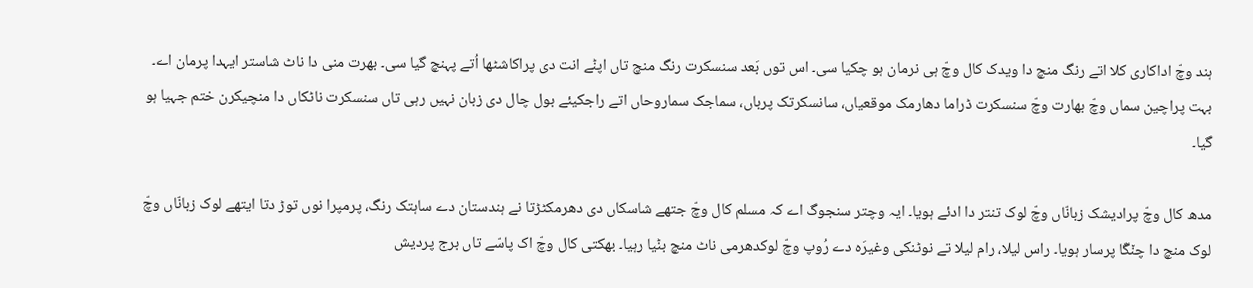ہند وچّ اداکاری کلا اتے رنگ منچ دا ویدک کال وچّ ہی نرمان ہو چکیا سی۔ اس توں بَعد سنسکرت رنگ منچ تاں اپݨے انت دی پراکاشٹھا اُتے پہنچ گیا سی۔ بھرت منی دا ناٹ شاستر ایہدا پرمان اے۔ بہت پراچین سماں وچّ بھارت وچّ سنسکرت ڈراما دھارمک موقعیاں، سانسکرتک پرباں، سماجک سماروحاں اتے راجکیئے بول چال دی زبان نہیں رہی تاں سنسکرت ناٹکاں دا منچیکرن ختم جہیا ہو گیا۔

مدھ کال وچّ پرادیشک زبانّاں وچّ لوک تنتر دا ادئے ہویا۔ ایہ وچتر سنجوگ اے کہ مسلم کال وچّ جتھے شاسکاں دی دھرمکٹڑتا نے ہندستان دے ساہتک رنگ، پرمپرا نوں توڑ دتا ایتھے لوک زبانّاں وچّ لوک منچ دا چن٘گّا پرسار ہویا۔ راس لیلا، رام لیلا تے نوٹنکی وغیرَہ دے رُوپ وچّ لوکدھرمی ناٹ منچ بݨیا رہیا۔ بھکتی کال وچّ اک پاسّے تاں برج پردیش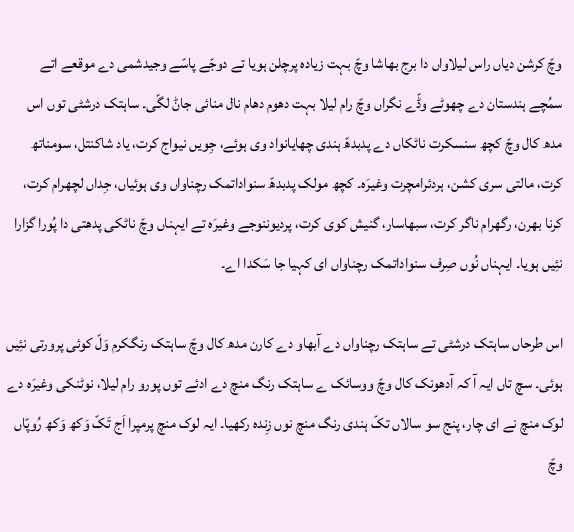وچّ کرشن دیاں راس لیلاواں دا برج بھاشا وچّ بہت زیادہ پرچلن ہویا تے دوجّے پاسّے وجیدشمی دے موقعے اتے سمُچے ہندستان دے چھوٹے وڈّے نگراں وچّ رام لیلا بہت دھوم دھام ناݪ منائی جاݨ لگّی۔ ساہتک درشٹی توں اس مدھ کال وچّ کچھ سنسکرت ناٹکاں دے پدبدھّ ہندی چھایانواد وی ہوئے، جِویں نیواج کرت، یاد شاکنتل، سومناتھ کرت، مالتی سری کشن، ہردئرامچرت وغیرَہ۔ کچھ مولک پدبدھّ سنواداتمک رچناواں وی ہوئیاں، جِداں لچھرام کرت، کرنا بھرن، رگھرام ناگر کرت، سبھاسار، گنیش کوی کرت، پردیوننوجے وغیرَہ تے ایہناں وچّ ناٹکی پدھتی دا پُورا گزارا نئِیں ہویا۔ ایہناں نُوں صِرف سنواداتمک رچناواں ای کہیا جا سَکدا اے۔

اس طرحاں ساہتک درشٹی تے ساہتک رچناواں دے آبھاو دے کارن مدھ کال وچّ ساہتک رنگکرم وَلّ کوئی پرورتی نئِیں ہوئی۔ سچ تاں ایہ آ کہ آدھونک کال وچّ ووسائک ے ساہتک رنگ منچ دے ادئے توں پورو رام لیلا، نوٹنکی وغیرَہ دے لوک منچ نے ای چار، پنج سو سالاں تکّ ہندی رنگ منچ نوں زِندہ رکھیا۔ ایہ لوک منچ پرمپرا اَج تَکّ وَکھ وَکھ رُوپّاں وچّ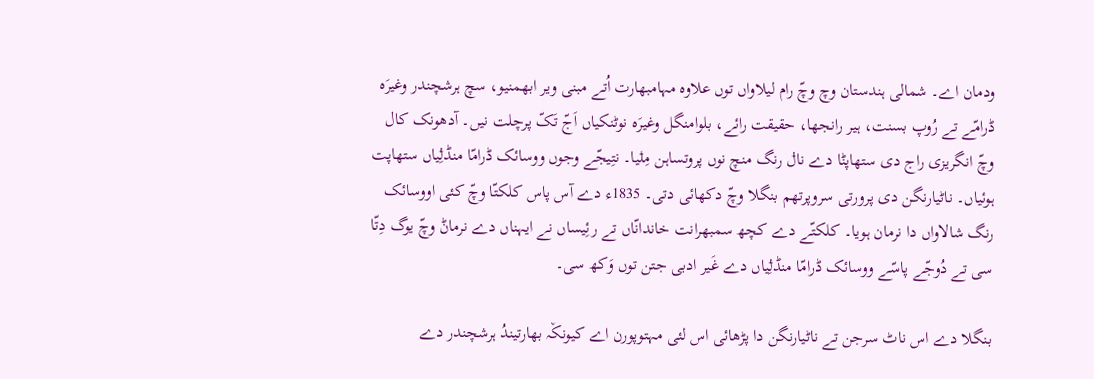ودمان اے۔ شمالی ہندستان وچ وچّ رام لیلاواں توں علاوہ مہامبھارت اُتے مبنی ویر ابھمنیو، سچ ہرشچندر وغیرَہ ڈرامّے تے رُوپ بسنت، ہیر رانجھا، حقیقت رائے، بلوامنگل وغیرَہ نوٹنکیاں اَجّ تَکّ پرچلت نیں۔ آدھونک کال وچّ انگریزی راج دی ستھاپݨا دے ناݪ رنگ منچ نوں پروتساہن مِݪیا۔ نتِیجّے وجوں ووسائک ڈرامّا منڈݪِیاں ستھاپت ہوئیاں۔ ناٹیارنگن دی پرورتی سروپرتھم بنگلا وچّ دکھائی دتی۔ 1835ء دے آس پاس کلکتّا وچّ کئی اووسائک رنگ شالاواں دا نرمان ہویا۔ کلکتّے دے کچھ سمبھرانت خاندانّاں تے رئِیساں نے ایہناں دے نرماݨ وچّ یوگ دِتّا سی تے دُوجّے پاسّے ووسائک ڈرامّا منڈݪِیاں دے غَیر ادبی جتن توں وَکھ سی۔

بنگلا دے اس ناٹ سرجن تے ناٹیارنگن دا پڑھائی اس لئی مہتوپورن اے کیونک٘ہ بھارتیندُ ہرشچندر دے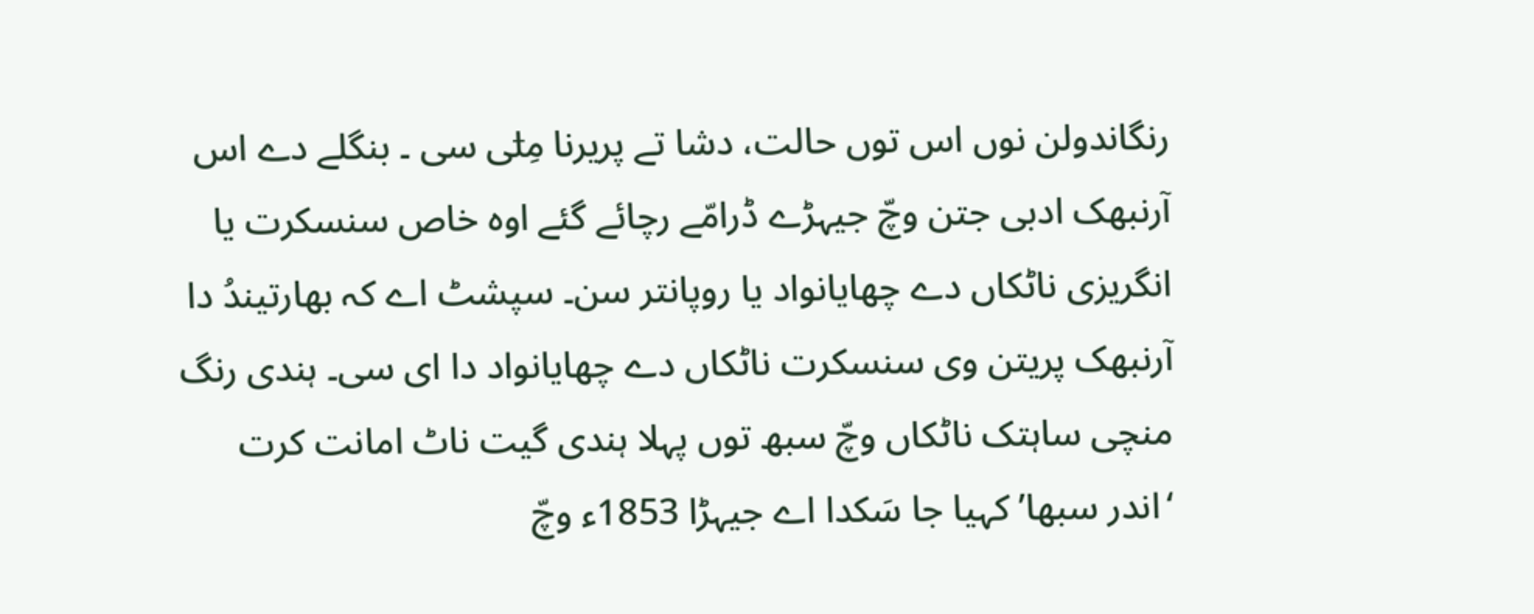رنگاندولن نوں اس توں حالت، دشا تے پریرنا مِݪی سی ۔ بنگلے دے اس آرنبھک ادبی جتن وچّ جیہڑے ڈرامّے رچائے گئے اوہ خاص سنسکرت یا انگریزی ناٹکاں دے چھایانواد یا روپانتر سن۔ سپشٹ اے کہ بھارتیندُ دا آرنبھک پریتن وی سنسکرت ناٹکاں دے چھایانواد دا ای سی۔ ہندی رنگ منچی ساہتک ناٹکاں وچّ سبھ توں پہلا ہندی گیت ناٹ امانت کرت ‘اندر سبھا’ کہیا جا سَکدا اے جیہڑا 1853ء وچّ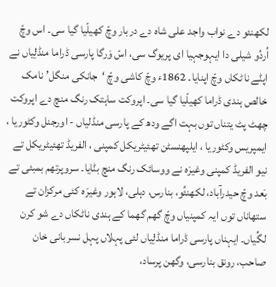لکھنئو دے نواب واجد علی شاہ دے دربار وچّ کھیلّیا گیا سی۔ اس وچّ اُردُو شیلی دا ایہوجہیا ای پریوگ سی، اسّ وَرگا پارسی ڈراما منڈݪِیاں نے اپݨے ناٹکاں وچّ اپنایا۔ 1862ء وچّ کاشی وچّ ‘جانکی منگل’ نامک خالص ہندی ڈراما کھیلّیا گیا سی۔ اپروکت ساہتک رنگ منچ دے اپروکت چھٹ پٹ یتناں توں بہت اگے ودھ کے پارسی منڈلیاں - اورجنل وکٹوریا ، ایمپریس وکٹوریا ، ایلپھنسٹن تھئیٹریکل کمپنی ، الفریڈ تھئیٹریکل تے نیو الفریڈ کمپنی وغیرَہ نے ووسائک رنگ منچ بݨایا۔ سروپرتھم بمبئی تے بَعد وچّ حیدرآباد، لکھنئُو، بنارس، دہلی، لاہور وغیرَہ کئی مرکزان تے ستھاناں توں ایہ کمپنیاں وچّ گھم گھما کے ہندی ناٹکاں دے شو کرن لگِّیاں۔ ایہناں پارسی ڈراما منڈݪِیاں لئی پہلاں پہل نسربانی خان صاحب، رونق بنارسی، وگھن پرساد،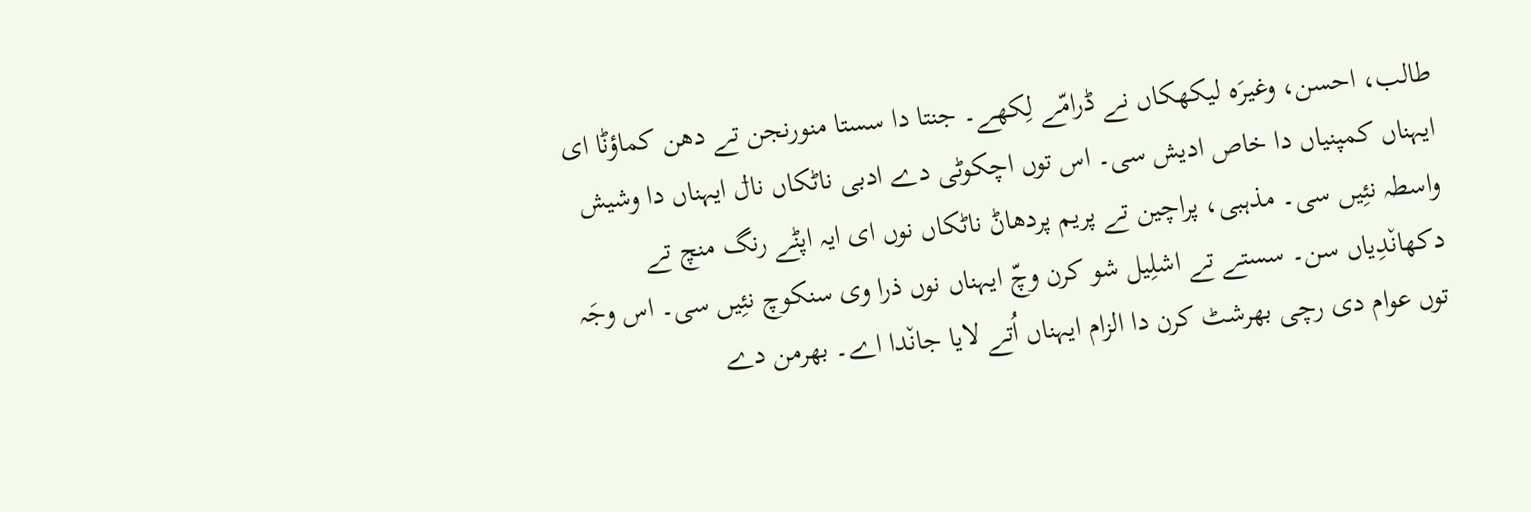طالب، احسن، وغیرَہ لیکھکاں نے ڈرامّے لِکھے۔ جنتا دا سستا منورنجن تے دھن کماؤݨا ای ایہناں کمپنیاں دا خاص ادیش سی۔ اس توں اچکوٹی دے ادبی ناٹکاں ناݪ ایہناں دا وشیش واسطہ نئِیں سی۔ مذہبی، پراچین تے پریم پردھاݨ ناٹکاں نوں ای ایہ اپݨے رنگ منچ تے دکھان٘دِیاں سن۔ سستے تے اشلِیل شو کرن وچّ ایہناں نوں ذرا وی سنکوچ نئِیں سی۔ اس وجَہ توں عوام دی رچی بھرشٹ کرن دا الزام ایہناں اُتے لایا جان٘دا اے۔ بھرمن دے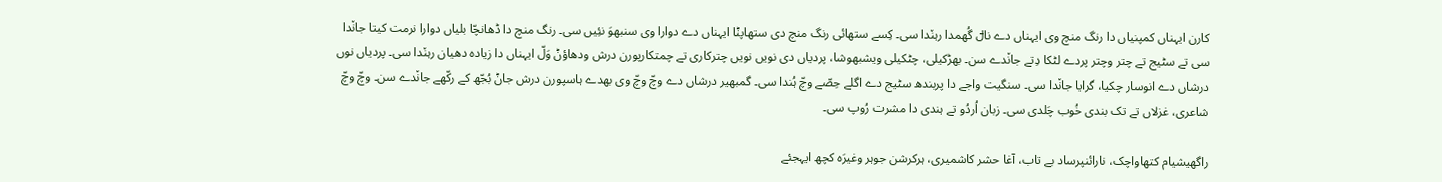کارن ایہناں کمپنیاں دا رنگ منچ وی ایہناں دے ناݪ گُھمدا رہن٘دا سی۔ کِسے ستھائی رنگ منچ دی ستھاپݨا ایہناں دے دوارا وی سنبھوَ نئِیں سی۔ رنگ منچ دا ڈھانچّا بلیاں دوارا نرمت کیتا جان٘دا سی تے سٹیج تے چتر وچتر پردے لٹکا دِتے جان٘دے سن۔ بھڑکیلی، چٹکیلی ویشبھوشا، پردیاں دی نویں نویں چترکاری تے چمتکارپورن درش ودھاؤݨ وَلّ ایہناں دا زیادہ دھیان رہن٘دا سی۔ پردیاں نوں درشاں دے انوسار چکیا، گرایا جان٘دا سی۔ سنگیت واجے دا پربندھ سٹیج دے اگلے حِصّے وچّ ہُندا سی۔ گمبھیر درشاں دے وچّ وچّ وی بھدے ہاسپورن درش جاݨ بُجّھ کے رکّھے جان٘دے سن۔ وچّ وچّ شاعری، غزلاں تے تک بندی خُوب چَلدی سی۔ زبان اُردُو تے ہندی دا مشرت رُوپ سی۔

راگھیشیام کتھاواچک، نارائنپرساد بے تاب، آغا حشر کاشمیری، ہرکرشن جوہر وغیرَہ کچھ ایہجئے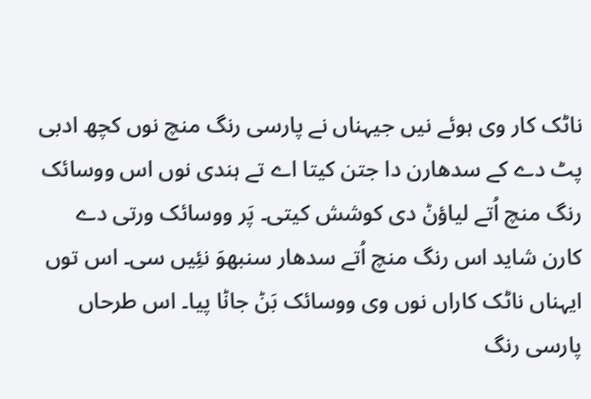ناٹک کار وی ہوئے نیں جیہناں نے پارسی رنگ منچ نوں کچھ ادبی پٹ دے کے سدھارن دا جتن کیتا اے تے ہندی نوں اس ووسائک رنگ منچ اُتے لیاؤݨ دی کوشش کیتی۔ پَر ووسائک ورتی دے کارن شاید اس رنگ منچ اُتے سدھار سنبھوَ نئِیں سی۔ اس توں ایہناں ناٹک کاراں نوں وی ووسائک بَݨ جاݨا پیا۔ اس طرحاں پارسی رنگ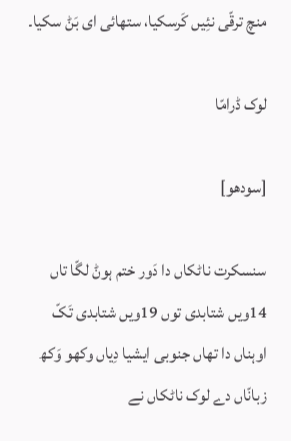منچ ترقّی نئِیں کَرسکیا، ستھائی ای بَݨ سکیا۔

لوک ڈرامّا

[سودھو]

سنسکرت ناٹکاں دا دَور ختم ہوݨ لگّا تاں 14ویں شتابدی توں 19ویں شتابدی تَکّ اوہناں دا تھاں جنوبی ایشیا دِیاں وکھو وَکھ زبانّاں دے لوک ناٹکاں نے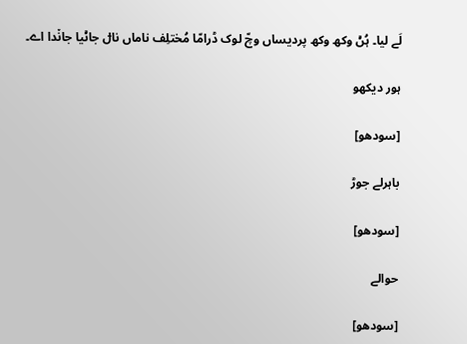لَے لیا۔ ہُݨ وکھ وکھ پردیساں وچّ لوک ڈرامّا مُختلِف ناماں ناݪ جاݨیا جان٘دا اے۔

ہور دیکھو

[سودھو]

باہرلے جوڑ

[سودھو]

حوالے

[سودھو]